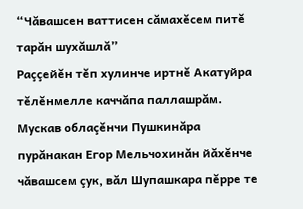“Чăвашсен ваттисен сăмахĕсем питĕ тарăн шухăшлă”
Раççейĕн тĕп хулинче иртнĕ Акатуйра тĕлĕнмелле каччăпа паллашрăм. Мускав облаçĕнчи Пушкинăра пурăнакан Егор Мельчохинăн йăхĕнче чăвашсем çук, вăл Шупашкара пĕрре те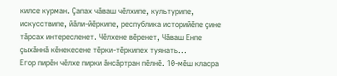килсе курман. Çапах чăваш чĕлхипе, культурипе, искусствипе, йăли-йĕркипе, республика историйĕпе çине тăрсах интересленет. Чĕлхене вĕренет, Чăваш Енпе çыхăннă кĕнекесене тĕрки-тĕркипех туянать...
Егор пирĕн чĕлхе пирки ăнсăртран пĕлнĕ. 10-мĕш класра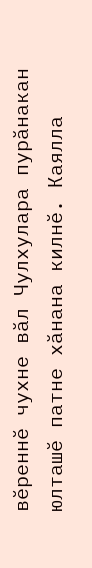вĕреннĕ чухне вăл Чулхулара пурăнакан юлташĕ патне хăнана килнĕ. Каялла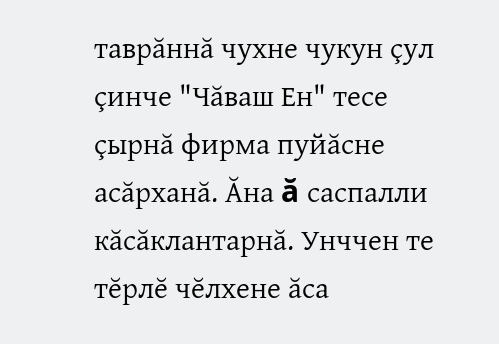таврăннă чухне чукун çул çинче "Чăваш Ен" тесе çырнă фирма пуйăсне асăрханă. Ăна ă саспалли кăсăклантарнă. Унччен те тĕрлĕ чĕлхене ăса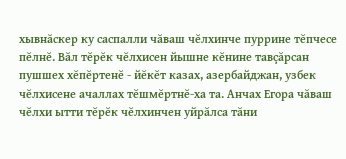хывнăскер ку саспалли чăваш чĕлхинче пуррине тĕпчесе пĕлнĕ. Вăл тĕрĕк чĕлхисен йышне кĕнине тавçăрсан пушшех хĕпĕртенĕ - йĕкĕт казах, азербайджан, узбек чĕлхисене ачаллах тĕшмĕртнĕ-ха та. Анчах Егора чăваш чĕлхи ытти тĕрĕк чĕлхинчен уйрăлса тăни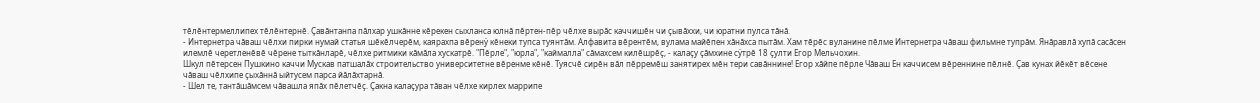тĕлĕнтермеллипех тĕлĕнтернĕ. Çавăнтанпа пăлхар ушкăнне кĕрекен сыхланса юлнă пĕртен-пĕр чĕлхе вырăс каччишĕн чи çывăххи, чи юратни пулса тăнă.
- Интернетра чăваш чĕлхи пирки нумай статья шĕкĕлчерĕм, каярахпа вĕренÿ кĕнеки тупса туянтăм. Алфавита вĕрентĕм, вулама майĕпен хăнăхса пытăм. Хам тĕрĕс вуланине пĕлме Интернетра чăваш фильмне тупрăм. Янăравлă хупă сасăсен илемлĕ черетленĕвĕ чĕрене тыткăнларĕ, чĕлхе ритмики кăмăла хускатрĕ. "Пĕрле", "юрла", "каймалла" сăмахсем килĕшрĕç, - калаçу çăмхине сÿтрĕ 18 çулти Егор Мельчохин.
Шкул пĕтерсен Пушкино каччи Мускав патшалăх строительство университетне вĕренме кĕнĕ. Туясчĕ сирĕн вăл пĕрремĕш занятирех мĕн тери савăннине! Егор хăйпе пĕрле Чăваш Ен каччисем вĕреннине пĕлнĕ. Çав кунах йĕкĕт вĕсене чăваш чĕлхипе çыхăннă ыйтусем парса йăлăхтарнă.
- Шел те, тантăшăмсем чăвашла япăх пĕлетчĕç. Çакна калаçура тăван чĕлхе кирлех маррипе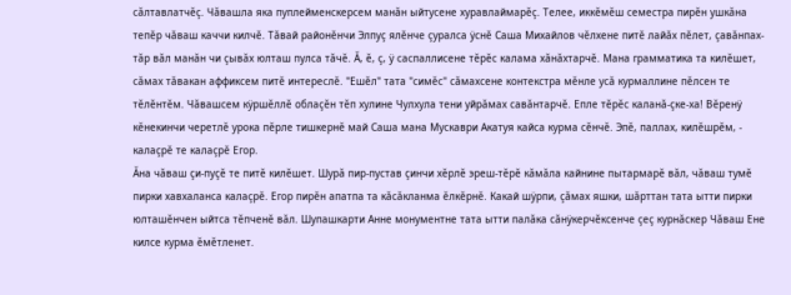сăлтавлатчĕç. Чăвашла яка пуплейменскерсем манăн ыйтусене хуравлаймарĕç. Телее, иккĕмĕш семестра пирĕн ушкăна тепĕр чăваш каччи килчĕ. Тăвай районĕнчи Элпуç ялĕнче çуралса ÿснĕ Саша Михайлов чĕлхене питĕ лайăх пĕлет, çавăнпах-тăр вăл манăн чи çывăх юлташ пулса тăчĕ. Ă, ĕ, ç, ÿ саспаллисене тĕрĕс калама хăнăхтарчĕ. Мана грамматика та килĕшет, сăмах тăвакан аффиксем питĕ интереслĕ. "Ешĕл" тата "симĕс" сăмахсене контекстра мĕнле усă курмаллине пĕлсен те тĕлĕнтĕм. Чăвашсем кÿршĕллĕ облаçĕн тĕп хулине Чулхула тени уйрăмах савăнтарчĕ. Епле тĕрĕс каланă-çке-ха! Вĕренÿ кĕнекинчи черетлĕ урока пĕрле тишкернĕ май Саша мана Мускаври Акатуя кайса курма сĕнчĕ. Эпĕ, паллах, килĕшрĕм, - калаçрĕ те калаçрĕ Егор.
Ăна чăваш çи-пуçĕ те питĕ килĕшет. Шурă пир-пустав çинчи хĕрлĕ эреш-тĕрĕ кăмăла кайнине пытармарĕ вăл, чăваш тумĕ пирки хавхаланса калаçрĕ. Егор пирĕн апатпа та кăсăкланма ĕлкĕрнĕ. Какай шÿрпи, çăмах яшки, шăрттан тата ытти пирки юлташĕнчен ыйтса тĕпченĕ вăл. Шупашкарти Анне монументне тата ытти палăка сăнÿкерчĕксенче çеç курнăскер Чăваш Ене килсе курма ĕмĕтленет.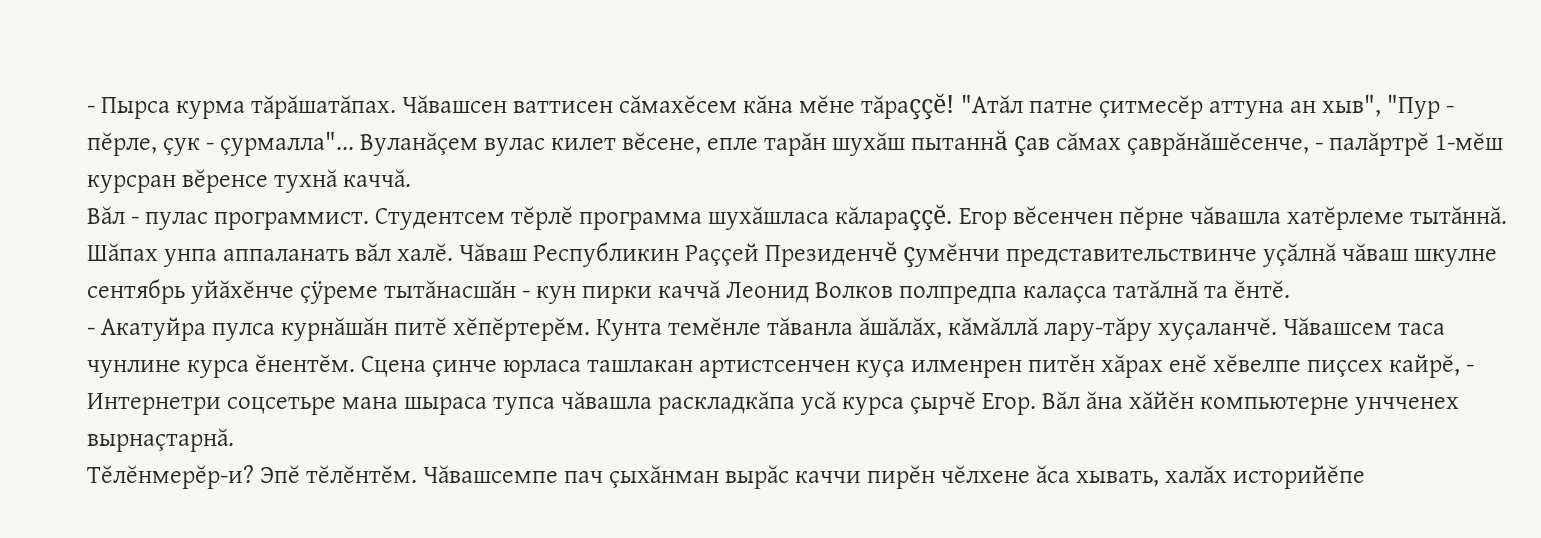- Пырса курма тăрăшатăпах. Чăвашсен ваттисен сăмахĕсем кăна мĕне тăраççĕ! "Атăл патне çитмесĕр аттуна ан хыв", "Пур - пĕрле, çук - çурмалла"... Вуланăçем вулас килет вĕсене, епле тарăн шухăш пытаннă çав сăмах çаврăнăшĕсенче, - палăртрĕ 1-мĕш курсран вĕренсе тухнă каччă.
Вăл - пулас программист. Студентсем тĕрлĕ программа шухăшласа кăлараççĕ. Егор вĕсенчен пĕрне чăвашла хатĕрлеме тытăннă. Шăпах унпа аппаланать вăл халĕ. Чăваш Республикин Раççей Президенчĕ çумĕнчи представительствинче уçăлнă чăваш шкулне сентябрь уйăхĕнче çÿреме тытăнасшăн - кун пирки каччă Леонид Волков полпредпа калаçса татăлнă та ĕнтĕ.
- Акатуйра пулса курнăшăн питĕ хĕпĕртерĕм. Кунта темĕнле тăванла ăшăлăх, кăмăллă лару-тăру хуçаланчĕ. Чăвашсем таса чунлине курса ĕнентĕм. Сцена çинче юрласа ташлакан артистсенчен куçа илменрен питĕн хăрах енĕ хĕвелпе пиçсех кайрĕ, - Интернетри соцсетьре мана шыраса тупса чăвашла раскладкăпа усă курса çырчĕ Егор. Вăл ăна хăйĕн компьютерне унчченех вырнаçтарнă.
Тĕлĕнмерĕр-и? Эпĕ тĕлĕнтĕм. Чăвашсемпе пач çыхăнман вырăс каччи пирĕн чĕлхене ăса хывать, халăх историйĕпе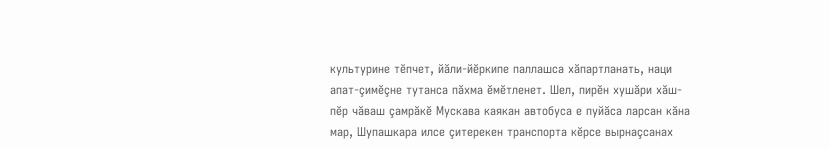культурине тĕпчет, йăли-йĕркипе паллашса хăпартланать, наци апат-çимĕçне тутанса пăхма ĕмĕтленет. Шел, пирĕн хушăри хăш-пĕр чăваш çамрăкĕ Мускава каякан автобуса е пуйăса ларсан кăна мар, Шупашкара илсе çитерекен транспорта кĕрсе вырнаçсанах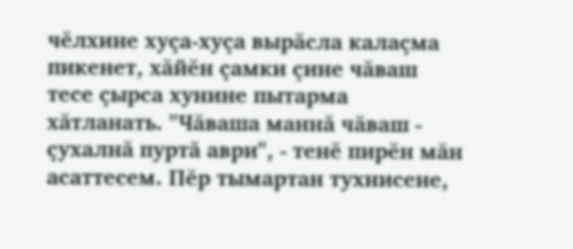чĕлхине хуçа-хуçа вырăсла калаçма пикенет, хăйĕн çамки çине чăваш тесе çырса хунине пытарма хăтланать. "Чăваша маннă чăваш - çухалнă пуртă аври", - тенĕ пирĕн мăн асаттесем. Пĕр тымартан тухнисене,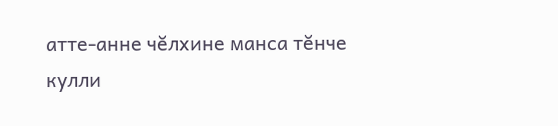атте-анне чĕлхине манса тĕнче кулли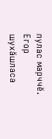пулас марччĕ.
Егор шухăшласа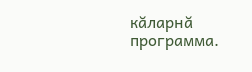кăларнă программа.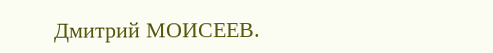Дмитрий МОИСЕЕВ.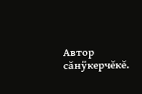Автор сăнÿкерчĕкĕ.